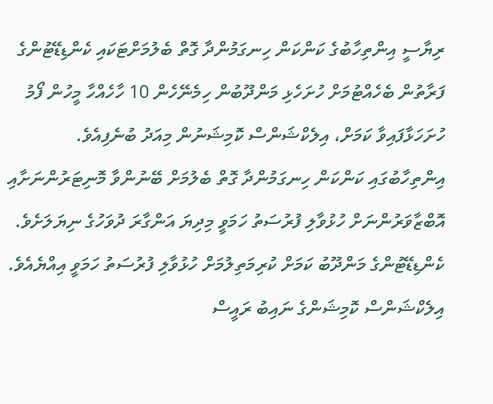ރިޔާސީ އިންތިހާބުގެ ކަންކަން ހިނގަމުންދާ ގޮތް ބެލުމަށްޓަކައި ކެންޑިޑޭޓުންގެ ފަރާތުން ބެހެއްޓުމަށް ހުށަހެޅި މަންދޫބުން ހިމެނޭހެން 10 ހާހެއްހާ މީހުން ފޯމު ހުށަހަޅާފައިވާ ކަމަށް، އިލެކްޝަންސް ކޮމިޝަނުން މިއަދު ބުނެފިއެވެ.
އިންތިހާބުގައި ކަންކަން ހިނގަމުންދާ ގޮތް ބެލުމަށް ބޭނުންވާ މޮނިޓަރުންނަށާއި އޮބްޒާވަރުންނަށް ހުޅުވާލި ފުރުސަތު ހަމަވީ މިދިޔަ އަންގާރަ ދުވަހުގެ ނިޔަލަށެވެ. ކެންޑިޑޭޓުންގެ މަންދޫބު ކަމަށް ކުރިމަތިލުމަށް ހުޅުވާލި ފުރުސަތު ހަމަވީ އިއްޔެއެވެ.
އިލެކްޝަންސް ކޮމިޝަންގެ ނައިބު ރައީސް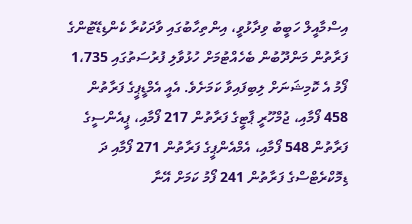އިސްމާއީލް ހަބީބު ވިދާޅުވީ، އިންތިހާބުގައި ވާދަކުރާ ކެންޑިޑޭޓުންގެ ފަރާތުން މަންދޫބުން ބެހެއްޓުމަށް ހުޅުވާލި ފުރުސަތުގައި 1،735 ފޯމު އެ ކޮމިޝަނަށް ލިބިފައިވާ ކަމަށެވެ. އެއީ އެމްޑީޕީގެ ފަރާތުން 458 ފޯމާއި، ޖުމްހޫރީ ޕާޓީގެ ފަރާތުން 217 ފޯމާއި، ޕީއެންސީގެ ފަރާތުން 548 ފޯމާއި، އެމްއެންޕީގެ ފަރާތުން 271 ފޯމާއި ދަ ޑިމޮކްރެޓްސްގެ ފަރާތުން 241 ފޯމު ކަމަށް އޭނާ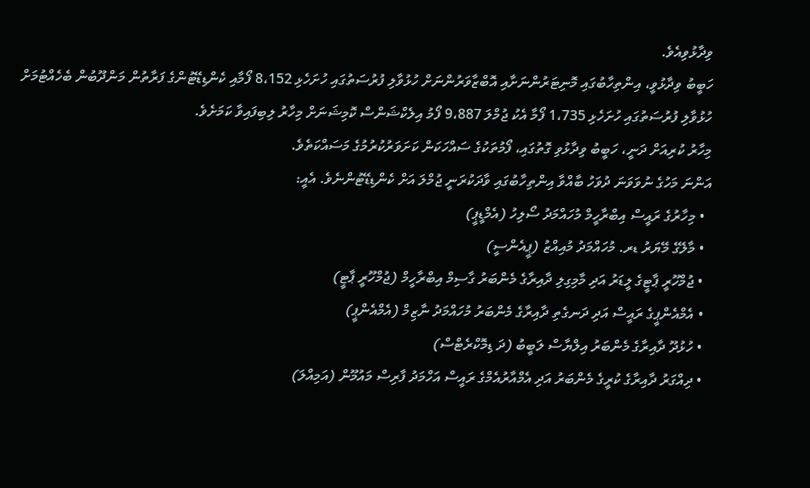ވިދާޅުވިއެވެ.
ހަބީބު ވިދާޅުވީ، އިންތިހާބުގައި މޮނިޓަރުންނަށާއި އޮބްޒާވަރުންނަށް ހުޅުވާލި ފުރުސަތުގައި ހުށަހެޅި 8،152 ފޯމާއި ކެންޑިޑޭޓުންގެ ފަރާތުން މަންދޫބުން ބެހެއްޓުމަށް ހުޅުވާލި ފުރުސަތުގައި ހުށަހެޅި 1،735 ފޯމާ އެކު ޖުމްލަ 9،887 ފޯމު އިލެކްޝަންސް ކޮމިޝަނަށް މިހާރު ލިބިފައިވާ ކަމަށެވެ.
މިހާރު ކުރިއަށް ދަނީ، ހަބީބު ވިދާޅުވި ގޮތުގައި، ފޯމުތަކުގެ ސައްހަކަން ކަށަވަރުކުރުމުގެ މަސައްކަތެވެ.
އަންނަ މަހުގެ ނުވަވަނަ ދުވަހު ބާއްވާ އިންތިހާބުގައި ވާދަކުރަނީ ޖުމްލަ އަށް ކެންޑިޑޭޓުންނެވެ. އެއީ:
  • މިހާރުގެ ރައީސް އިބްރާހީމް މުހައްމަދު ސޯލިހު (އެމްޑީޕީ)
  • މާލޭގެ މޭޔަރު ޑރ. މުހައްމަދު މުއިއްޒު (ޕީއެންސީ)
  • ޖުމްހޫރީ ޕާޓީގެ ލީޑަރު އަދި މާމިގިލި ދާއިރާގެ މެންބަރު ގާސިމް އިބްރާހީމް (ޖުމްހޫރީ ޕާޓީ)
  • އެމްއެންޕީގެ ރައީސް އަދި ދަނގެތި ދާއިރާގެ މެންބަރު މުހައްމަދު ނާޒިމް (އެމްއެންޕީ)
  • ހުޅުދޫ ދާއިރާގެ މެންބަރު އިލްޔާސް ލަބީބު (ދަ ޑިމޮކްރެޓްސް)
  • ދިއްގަރު ދާއިރާގެ ކުރީގެ މެންބަރު އަދި އެމްއާރުއެމްގެ ރައީސް އަހްމަދު ފާރިސް މައުމޫން (އަމިއްލަ)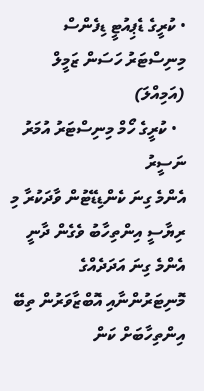• ކުރީގެ ޑެޕިއުޓީ ޑިފެންސް މިނިސްޓަރު ހަސަން ޒަމީލް (އަމިއްލަ)
  • ކުރީގެ ހޯމް މިނިސްޓަރު އުމަރު ނަސީރު
އެންމެ ގިނަ ކެންޑިޑޭޓުން ވާދަކުރާ މި ރިޔާސީ އިންތިހާބު ވެގެން ދާނީ އެންމެ ގިނަ އަދަދެއްގެ މޮނިޓަރުންނާއި އޮބްޒާވަރުން ތިބޭ އިންތިހާބަށް ކަން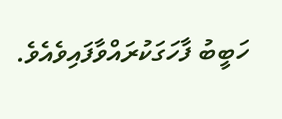ހަބީބު ފާހަގަކުރައްވާފައިވެއެވެ.